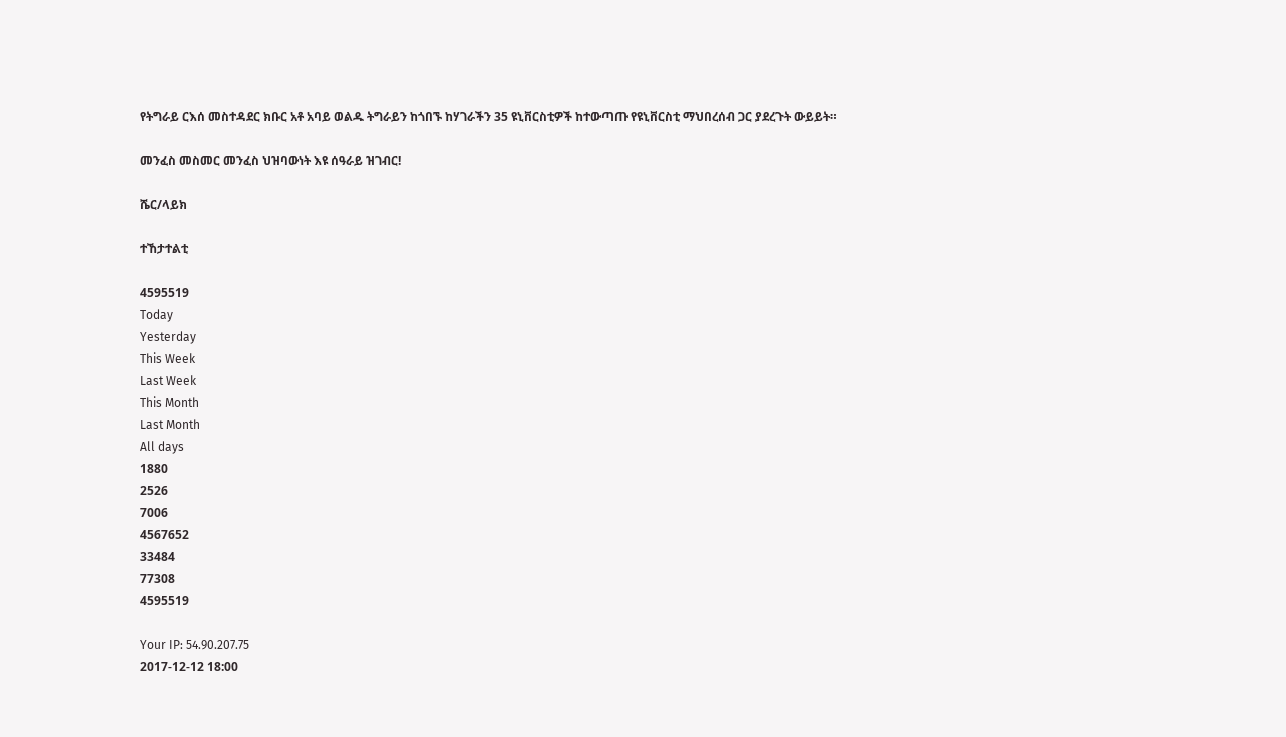የትግራይ ርእሰ መስተዳደር ክቡር አቶ አባይ ወልዱ ትግራይን ከጎበኙ ከሃገራችን 35 ዩኒቨርስቲዎች ከተውጣጡ የዩኒቨርስቲ ማህበረሰብ ጋር ያደረጉት ውይይት።

መንፈስ መስመር መንፈስ ህዝባውነት እዩ ሰዓራይ ዝገብር!

ሼር/ላይክ

ተኸታተልቲ

4595519
Today
Yesterday
This Week
Last Week
This Month
Last Month
All days
1880
2526
7006
4567652
33484
77308
4595519

Your IP: 54.90.207.75
2017-12-12 18:00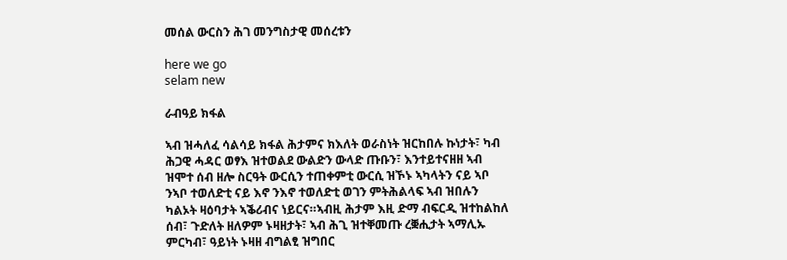መሰል ውርስን ሕገ መንግስታዊ መሰረቱን

here we go
selam new

ራብዓይ ክፋል

ኣብ ዝሓለፈ ሳልሳይ ክፋል ሕታምና ክእለት ወራስነት ዝርከበሉ ኩነታት፣ ካብ ሕጋዊ ሓዳር ወፃእ ዝተወልደ ውልድን ውላድ ጡቡን፣ እንተይተናዘዘ ኣብ ዝሞተ ሰብ ዘሎ ስርዓት ውርሲን ተጠቀምቲ ውርሲ ዝኾኑ ኣካላትን ናይ ኣቦ ንኣቦ ተወለድቲ ናይ እኖ ንእኖ ተወለድቲ ወገን ምትሕልላፍ ኣብ ዝበሉን ካልኦት ዛዕባታት ኣቕሪብና ነይርና።ኣብዚ ሕታም እዚ ድማ ብፍርዲ ዝተከልከለ ሰብ፣ ጉድለት ዘለዎም ኑዛዘታት፣ ኣብ ሕጊ ዝተቐመጡ ረቛሒታት ኣማሊኡ ምርካብ፣ ዓይነት ኑዛዘ ብግልፂ ዝግበር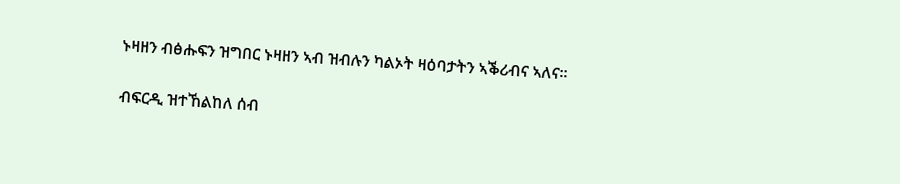ኑዛዘን ብፅሑፍን ዝግበር ኑዛዘን ኣብ ዝብሉን ካልኦት ዛዕባታትን ኣቕሪብና ኣለና፡፡

ብፍርዲ ዝተኸልከለ ሰብ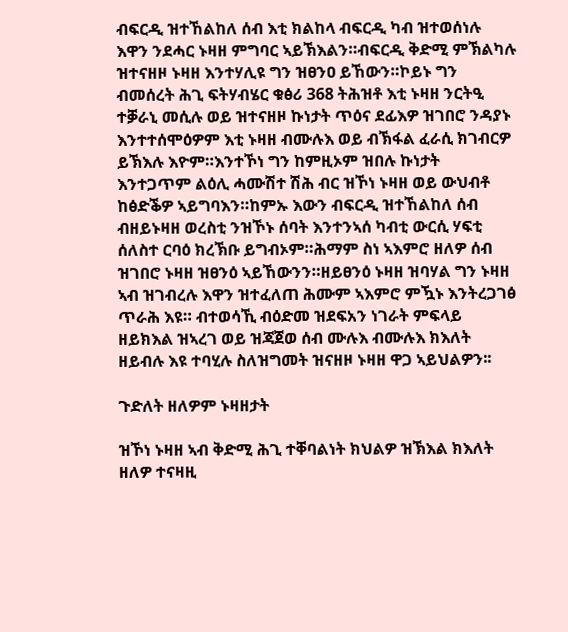ብፍርዲ ዝተኸልከለ ሰብ እቲ ክልከላ ብፍርዲ ካብ ዝተወሰነሉ እዋን ንደሓር ኑዛዘ ምግባር ኣይኽእልን።ብፍርዲ ቅድሚ ምኽልካሉ ዝተናዘዞ ኑዛዘ እንተሃሊዩ ግን ዝፀንዐ ይኸውን።ኮይኑ ግን ብመሰረት ሕጊ ፍትሃብሄር ቁፅሪ 368 ትሕዝቶ እቲ ኑዛዘ ንርትዒ ተቓራኒ መሲሉ ወይ ዝተናዘዞ ኩነታት ጥዕና ደፊእዎ ዝገበሮ ንዳያኑ እንተተሰሞዕዎም እቲ ኑዛዘ ብሙሉእ ወይ ብኽፋል ፈራሲ ክገብርዎ ይኽእሉ እዮም።እንተኾነ ግን ከምዚኦም ዝበሉ ኩነታት እንተጋጥም ልዕሊ ሓሙሽተ ሽሕ ብር ዝኾነ ኑዛዘ ወይ ውህብቶ ከፅድቕዎ ኣይግባእን።ከምኡ እውን ብፍርዲ ዝተኸልከለ ሰብ ብዘይኑዛዘ ወረስቲ ንዝኾኑ ሰባት እንተንኣሰ ካብቲ ውርሲ ሃፍቲ ሰለስተ ርባዕ ክረኽቡ ይግብኦም።ሕማም ስነ ኣእምሮ ዘለዎ ሰብ ዝገበሮ ኑዛዘ ዝፀንዕ ኣይኸውንን።ዘይፀንዕ ኑዛዘ ዝባሃል ግን ኑዛዘ ኣብ ዝገብረሉ እዋን ዝተፈለጠ ሕሙም ኣእምሮ ምዃኑ እንትረጋገፅ ጥራሕ እዩ። ብተወሳኺ ብዕድመ ዝደፍአን ነገራት ምፍላይ ዘይክእል ዝኣረገ ወይ ዝጃጀወ ሰብ ሙሉእ ብሙሉእ ክእለት ዘይብሉ እዩ ተባሂሉ ስለዝግመት ዝናዘዞ ኑዛዘ ዋጋ ኣይህልዎን፡፡

ጉድለት ዘለዎም ኑዛዘታት

ዝኾነ ኑዛዘ ኣብ ቅድሚ ሕጊ ተቐባልነት ክህልዎ ዝኽእል ክእለት ዘለዎ ተናዛዚ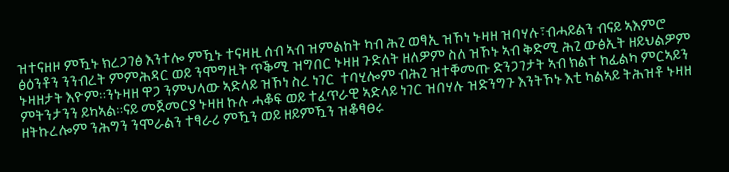ዝተናዘዞ ምዃኑ ክረጋገፅ እንተሎ ምዃኑ ተናዛዚ ሰብ ኣብ ዝምልከት ካብ ሕጊ ወፃኢ ዝኾነ ኑዛዘ ዝባሃሉ፣ብሓይልን ብናይ ኣእምሮ ፅዕንቶን ንንብረት ምምሕዳር ወይ ንሞግዚት ጥቕሚ ዝግበር ኑዛዘ ጉድለት ዘለዎም ስለ ዝኾኑ ኣብ ቅድሚ ሕጊ ውፅኢት ዘይህልዎም ኑዛዘታት እዮም።ንኑዛዘ ዋጋ ንምህላው ኣድላይ ዝኾነ ስረ ነገር  ተባሂሎም ብሕጊ ዝተቐመጡ ድንጋገታት ኣብ ክልተ ከፊልካ ምርኣይን ምትንታንን ይካኣል።ናይ መጀመርያ ኑዛዘ ኩሉ ሓቆፍ ወይ ተፈጥራዊ ኣድላይ ነገር ዝበሃሉ ዝድንግጉ እንትኾኑ እቲ ካልኣይ ትሕዝቶ ኑዛዘ ዘትኩረሎም ንሕግን ንሞራልን ተፃራሪ ምዃን ወይ ዘይምዃን ዝቆፃፀሩ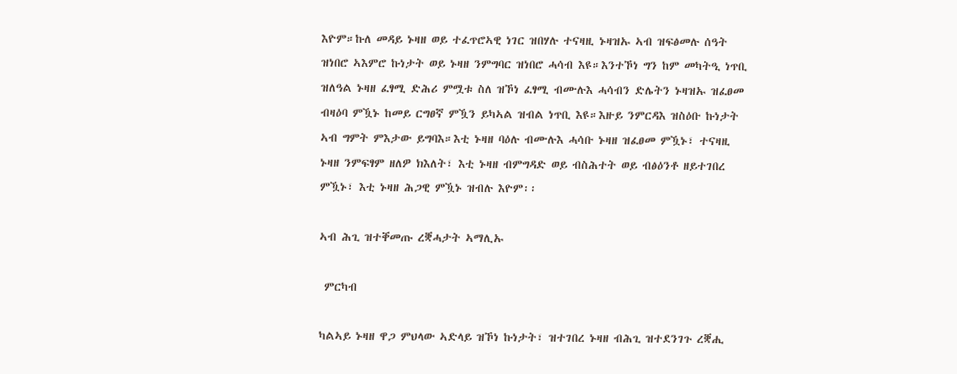እዮም።ኩለ መዳይ ኑዛዘ ወይ ተፈጥሮኣዊ ነገር ዝበሃሉ ተናዛዚ ኑዛዝኡ ኣብ ዝፍፅመሉ ሰዓት ዝነበሮ ኣእምሮ ኩነታት ወይ ኑዛዘ ንምግባር ዝነበሮ ሓሳብ እዩ።እንተኾነ ግን ከም መካትዒ ነጥቢ ዝለዓል ኑዛዘ ፈፃሚ ድሕሪ ምሟቱ ስለ ዝኾነ ፈፃሚ ብሙሉእ ሓሳብን ድሌትን ኑዛዝኡ ዝፈፀመ ብዛዕባ ምዃኑ ከመይ ርግፀኛ ምዃን ይካኣል ዝብል ነጥቢ እዩ።እዙይ ንምርዳእ ዝስዕቡ ኩነታት ኣብ ግምት ምእታው ይግባእ።እቲ ኑዛዘ ባዕሉ ብሙሉእ ሓሳቡ ኑዛዘ ዝፈፀመ ምዃኑ፣ ተናዛዚ ኑዛዘ ንምፍፃም ዘለዎ ክእለት፣ እቲ ኑዛዘ ብምግዳድ ወይ ብስሕተት ወይ ብፅዕንቶ ዘይተገበረ ምዃኑ፣ እቲ ኑዛዘ ሕጋዊ ምዃኑ ዝብሉ እዮም፡፡

ኣብ ሕጊ ዝተቐመጡ ረቛሓታት ኣማሊኡ

 ምርካብ

ካልኣይ ኑዛዘ ዋጋ ምህላው ኣድላይ ዝኾነ ኩነታት፣ ዝተገበረ ኑዛዘ ብሕጊ ዝተደንገጉ ረቛሒ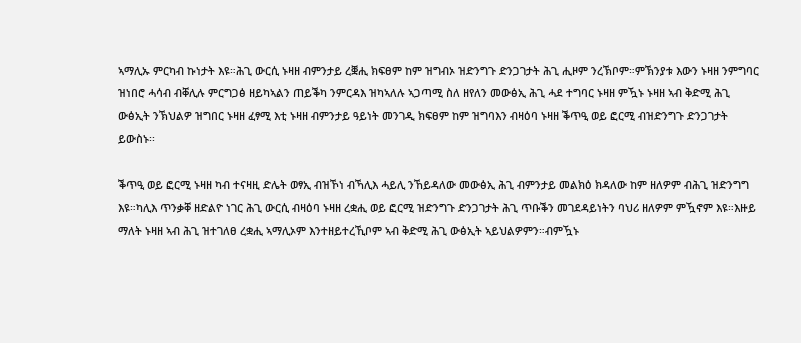ኣማሊኡ ምርካብ ኩነታት እዩ።ሕጊ ውርሲ ኑዛዘ ብምንታይ ረቛሒ ክፍፀም ከም ዝግብኦ ዝድንግጉ ድንጋገታት ሕጊ ሒዞም ንረኽቦም።ምኽንያቱ እውን ኑዛዘ ንምግባር ዝነበሮ ሓሳብ ብቐሊሉ ምርግጋፅ ዘይካኣልን ጠይቕካ ንምርዳእ ዝካኣለሉ ኣጋጣሚ ስለ ዘየለን መውፅኢ ሕጊ ሓደ ተግባር ኑዛዘ ምዃኑ ኑዛዘ ኣብ ቅድሚ ሕጊ ውፅኢት ንኽህልዎ ዝግበር ኑዛዘ ፈፃሚ እቲ ኑዛዘ ብምንታይ ዓይነት መንገዲ ክፍፀም ከም ዝግባእን ብዛዕባ ኑዛዘ ቕጥዒ ወይ ፎርሚ ብዝድንግጉ ድንጋገታት ይውስኑ፡፡

ቕጥዒ ወይ ፎርሚ ኑዛዘ ካብ ተናዛዚ ድሌት ወፃኢ ብዝኾነ ብኻሊእ ሓይሊ ንኸይዳለው መውፅኢ ሕጊ ብምንታይ መልክዕ ክዳለው ከም ዘለዎም ብሕጊ ዝድንግግ እዩ።ካሊእ ጥንቃቐ ዘድልዮ ነገር ሕጊ ውርሲ ብዛዕባ ኑዛዘ ረቋሒ ወይ ፎርሚ ዝድንግጉ ድንጋገታት ሕጊ ጥቡቕን መገደዳይነትን ባህሪ ዘለዎም ምዃኖም እዩ።እዙይ ማለት ኑዛዘ ኣብ ሕጊ ዝተገለፀ ረቋሒ ኣማሊኦም እንተዘይተረኺቦም ኣብ ቅድሚ ሕጊ ውፅኢት ኣይህልዎምን።ብምዃኑ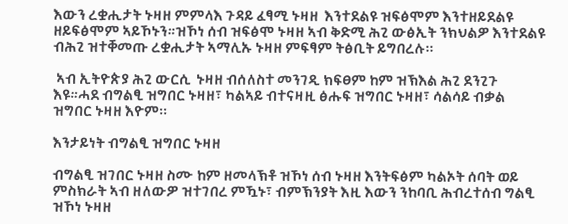እውን ረቋሒታት ኑዛዘ ምምላእ ጉዳይ ፈፃሚ ኑዛዘ  እንተደልዩ ዝፍፅሞም እንተዘይደልዩ ዘይፍፅሞም ኣይኾኑን።ዝኾነ ሰብ ዝፍፅሞ ኑዛዘ ኣብ ቅድሚ ሕጊ ውፅኢት ንክህልዎ እንተደልዩ ብሕጊ ዝተቐመጡ ረቋሒታት ኣማሊኡ ኑዛዘ ምፍፃም ትፅቢት ይግበረሉ፡፡

 ኣብ ኢትዮጵያ ሕጊ ውርሲ  ኑዛዘ ብሰለስተ መንገዲ ክፍፀም ከም ዝኽእል ሕጊ ደንጊጉ እዩ።ሓደ ብግልፂ ዝግበር ኑዛዘ፣ ካልኣይ ብተናዛዚ ፅሑፍ ዝግበር ኑዛዘ፣ ሳልሳይ ብቃል ዝግበር ኑዛዘ እዮም፡፡

እንታይነት ብግልፂ ዝግበር ኑዛዘ

ብግልፂ ዝገበር ኑዛዘ ስሙ ከም ዘመላኽቶ ዝኾነ ሰብ ኑዛዘ እንትፍፅም ካልኦት ሰባት ወይ ምስክራት ኣብ ዘለውዎ ዝተገበረ ምዃኑ፣ ብምኽንያት እዚ እውን ንከባቢ ሕብረተሰብ ግልፂ ዝኾነ ኑዛዘ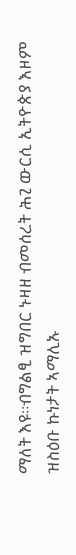ማለት እዩ።ብግልፂ ዝግበር ኑዛዘ ብመሰረት ሕጊ ውርሲ ኢትዮጵያ እዞም ዝስዕቡ ኩነታት ኣማሊኡ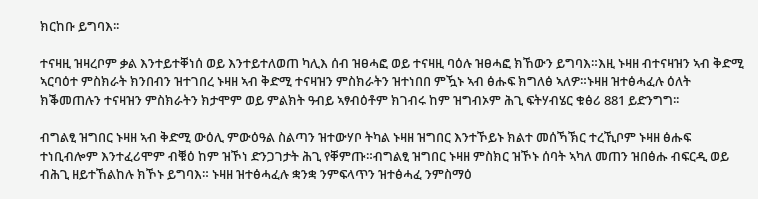ክርከቡ ይግባእ፡፡

ተናዛዚ ዝዛረቦም ቃል እንተይተቐነሰ ወይ እንተይተለወጠ ካሊእ ሰብ ዝፀሓፎ ወይ ተናዛዚ ባዕሉ ዝፀሓፎ ክኸውን ይግባእ።እዚ ኑዛዘ ብተናዛዝን ኣብ ቅድሚ ኣርባዕተ ምስክራት ክንበብን ዝተገበረ ኑዛዘ ኣብ ቅድሚ ተናዛዝን ምስክራትን ዝተነበበ ምዃኑ ኣብ ፅሑፍ ክግለፅ ኣለዎ።ኑዛዘ ዝተፅሓፈሉ ዕለት ክቕመጠሉን ተናዛዝን ምስክራትን ክታሞም ወይ ምልክት ዓብይ ኣፃብዕቶም ክገብሩ ከም ዝግብኦም ሕጊ ፍትሃብሄር ቁፅሪ 881 ይድንግግ፡፡

ብግልፂ ዝግበር ኑዛዘ ኣብ ቅድሚ ውዕሊ ምውዕዓል ስልጣን ዝተውሃቦ ትካል ኑዛዘ ዝግበር እንተኾይኑ ክልተ መሰኻኽር ተረኺቦም ኑዛዘ ፅሑፍ ተነቢብሎም እንተፈሪሞም ብቑዕ ከም ዝኾነ ድንጋገታት ሕጊ የቐምጡ።ብግልፂ ዝግበር ኑዛዘ ምስክር ዝኾኑ ሰባት ኣካለ መጠን ዝበፅሑ ብፍርዲ ወይ ብሕጊ ዘይተኸልከሉ ክኾኑ ይግባእ። ኑዛዘ ዝተፅሓፈሉ ቋንቋ ንምፍላጥን ዝተፅሓፈ ንምስማዕ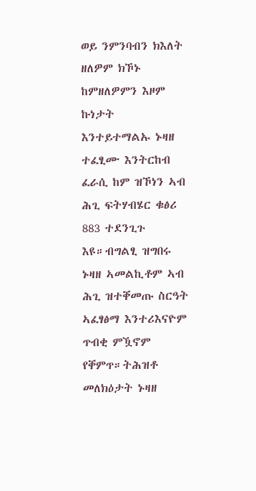ወይ ንምንባብን ክእለት ዘለዎም ክኾኑ ከምዘለዎምን እዞም ኩነታት እንተይተማልኡ ኑዛዘ ተፈፂሙ እንትርከብ ፈራሲ ከም ዝኾነን ኣብ ሕጊ ፍትሃብሄር ቁፅሪ 883 ተደንጊጉ እዩ።ብግልፂ ዝግበሩ ኑዛዘ ኣመልኪቶም ኣብ ሕጊ ዝተቐመጡ ስርዓት ኣፈፃፅማ እንተሪእናዮም ጥብቂ ምዃኖም የቐምጥ።ትሕዝቶ መለክዕታት ኑዛዘ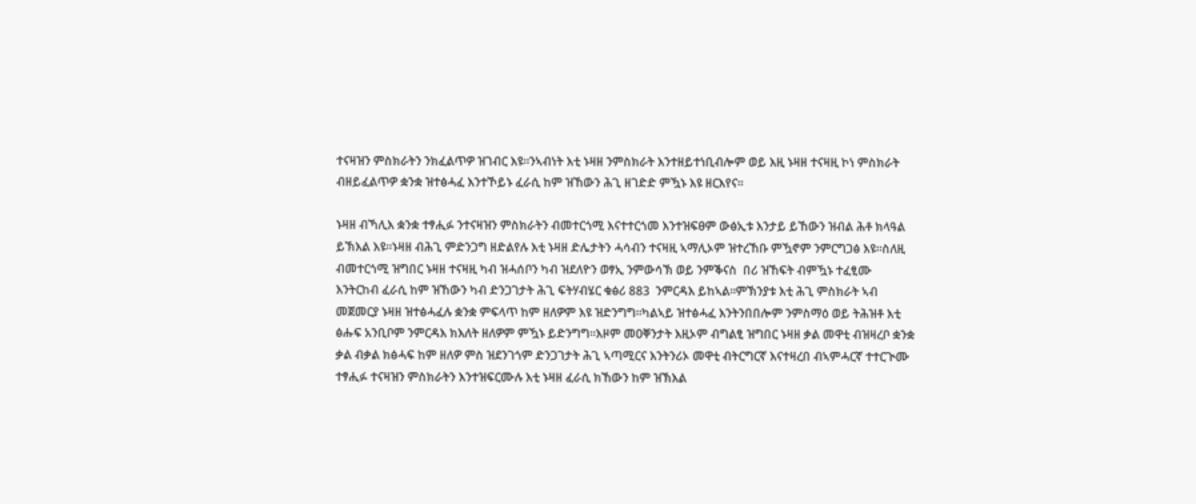ተናዛዝን ምስክራትን ንክፈልጥዎ ዝገብር እዩ።ንኣብነት እቲ ኑዛዘ ንምስክራት እንተዘይተነቢብሎም ወይ እዚ ኑዛዘ ተናዛዚ ኮነ ምስክራት ብዘይፈልጥዎ ቋንቋ ዝተፅሓፈ እንተኾይኑ ፈራሲ ከም ዝኸውን ሕጊ ዘገድድ ምዃኑ እዩ ዘርእየና፡፡

ኑዛዘ ብኻሊእ ቋንቋ ተፃሒፉ ንተናዛዝን ምስክራትን ብመተርጎሚ እናተተርጎመ እንተዝፍፀም ውፅኢቱ እንታይ ይኸውን ዝብል ሕቶ ክላዓል ይኽእል እዩ።ኑዛዘ ብሕጊ ምድንጋግ ዘድልየሉ እቲ ኑዛዘ ድሌታትን ሓሳብን ተናዛዚ ኣማሊኦም ዝተረኸቡ ምዃኖም ንምርግጋፅ እዩ።ስለዚ ብመተርጎሚ ዝግበር ኑዛዘ ተናዛዚ ካብ ዝሓሰቦን ካብ ዝደለዮን ወፃኢ ንምውሳኽ ወይ ንምቕናስ  በሪ ዝኸፍት ብምዃኑ ተፈፂሙ እንትርከብ ፈራሲ ከም ዝኸውን ካብ ድንጋገታት ሕጊ ፍትሃብሄር ቁፅሪ 883  ንምርዳእ ይከኣል።ምኽንያቱ እቲ ሕጊ ምስክራት ኣብ መጀመርያ ኑዛዘ ዝተፅሓፈሉ ቋንቋ ምፍላጥ ከም ዘለዎም እዩ ዝድንግግ።ካልኣይ ዝተፅሓፈ እንትንበበሎም ንምስማዕ ወይ ትሕዝቶ እቲ ፅሑፍ አንቢቦም ንምርዳእ ክእለት ዘለዎም ምዃኑ ይድንግግ።እዞም መዐቐንታት እዚኦም ብግልፂ ዝግበር ኑዛዘ ቃል መዋቲ ብዝዛረቦ ቋንቋ ቃል ብቃል ክፅሓፍ ከም ዘለዎ ምስ ዝደንገጎም ድንጋገታት ሕጊ ኣጣሚርና እንትንሪኦ መዋቲ ብትርግርኛ እናተዛረበ ብኣምሓርኛ ተተርጒሙ ተፃሒፉ ተናዛዝን ምስክራትን እንተዝፍርሙሉ እቲ ኑዛዘ ፈራሲ ክኸውን ከም ዝኽእል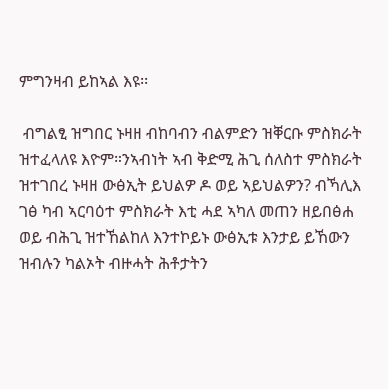ምግንዛብ ይከኣል እዩ፡፡

 ብግልፂ ዝግበር ኑዛዘ ብከባብን ብልምድን ዝቐርቡ ምስክራት ዝተፈላለዩ እዮም።ንኣብነት ኣብ ቅድሚ ሕጊ ሰለስተ ምስክራት ዝተገበረ ኑዛዘ ውፅኢት ይህልዎ ዶ ወይ ኣይህልዎን? ብኻሊእ ገፅ ካብ ኣርባዕተ ምስክራት እቲ ሓደ ኣካለ መጠን ዘይበፅሐ ወይ ብሕጊ ዝተኸልከለ እንተኮይኑ ውፅኢቱ እንታይ ይኸውን ዝብሉን ካልኦት ብዙሓት ሕቶታትን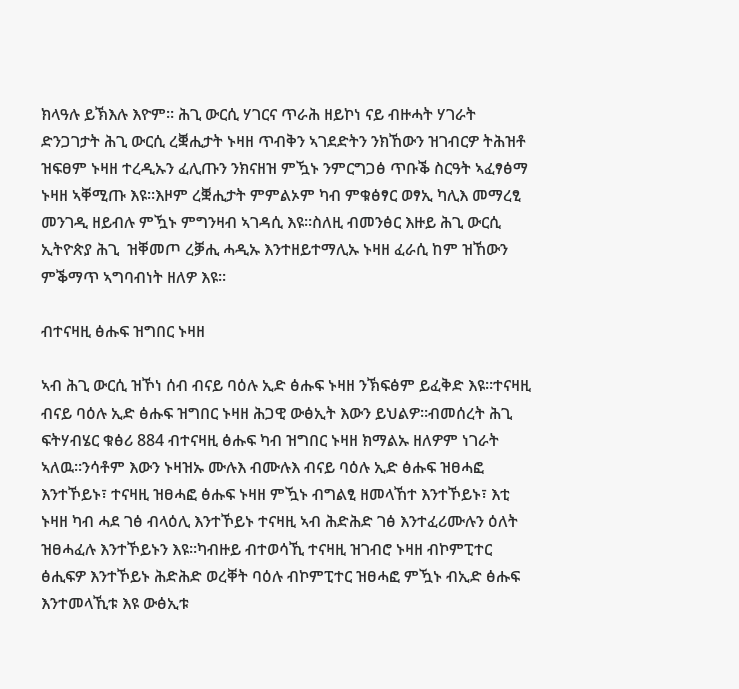ክላዓሉ ይኽእሉ እዮም። ሕጊ ውርሲ ሃገርና ጥራሕ ዘይኮነ ናይ ብዙሓት ሃገራት ድንጋገታት ሕጊ ውርሲ ረቛሒታት ኑዛዘ ጥብቅን ኣገደድትን ንክኸውን ዝገብርዎ ትሕዝቶ ዝፍፀም ኑዛዘ ተረዲኡን ፈሊጡን ንክናዘዝ ምዃኑ ንምርግጋፅ ጥቡቕ ስርዓት ኣፈፃፅማ ኑዛዘ ኣቐሚጡ እዩ።እዞም ረቛሒታት ምምልኦም ካብ ምቁፅፃር ወፃኢ ካሊእ መማረፂ መንገዲ ዘይብሉ ምዃኑ ምግንዛብ ኣገዳሲ እዩ።ስለዚ ብመንፅር እዙይ ሕጊ ውርሲ ኢትዮጵያ ሕጊ  ዝቐመጦ ረቓሒ ሓዲኡ እንተዘይተማሊኡ ኑዛዘ ፈራሲ ከም ዝኸውን ምቕማጥ ኣግባብነት ዘለዎ እዩ፡፡

ብተናዛዚ ፅሑፍ ዝግበር ኑዛዘ

ኣብ ሕጊ ውርሲ ዝኾነ ሰብ ብናይ ባዕሉ ኢድ ፅሑፍ ኑዛዘ ንኽፍፅም ይፈቅድ እዩ።ተናዛዚ ብናይ ባዕሉ ኢድ ፅሑፍ ዝግበር ኑዛዘ ሕጋዊ ውፅኢት እውን ይህልዎ።ብመሰረት ሕጊ ፍትሃብሄር ቁፅሪ 884 ብተናዛዚ ፅሑፍ ካብ ዝግበር ኑዛዘ ክማልኡ ዘለዎም ነገራት ኣለዉ።ንሳቶም እውን ኑዛዝኡ ሙሉእ ብሙሉእ ብናይ ባዕሉ ኢድ ፅሑፍ ዝፀሓፎ እንተኾይኑ፣ ተናዛዚ ዝፀሓፎ ፅሑፍ ኑዛዘ ምዃኑ ብግልፂ ዘመላኸተ እንተኾይኑ፣ እቲ ኑዛዘ ካብ ሓደ ገፅ ብላዕሊ እንተኾይኑ ተናዛዚ ኣብ ሕድሕድ ገፅ እንተፈሪሙሉን ዕለት ዝፀሓፈሉ እንተኾይኑን እዩ።ካብዙይ ብተወሳኺ ተናዛዚ ዝገብሮ ኑዛዘ ብኮምፒተር ፅሒፍዎ እንተኾይኑ ሕድሕድ ወረቐት ባዕሉ ብኮምፒተር ዝፀሓፎ ምዃኑ ብኢድ ፅሑፍ እንተመላኺቱ እዩ ውፅኢቱ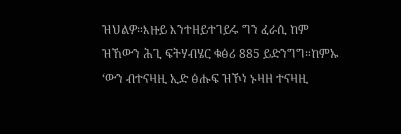ዝህልዎ።እዙይ እንተዘይተገይሩ ግን ፈራሲ ከም ዝኸውን ሕጊ ፍትሃብሄር ቁፅሪ 885 ይድንግግ።ከምኡ ‘ውን ብተናዛዚ ኢድ ፅሑፍ ዝኾነ ኑዛዘ ተናዛዚ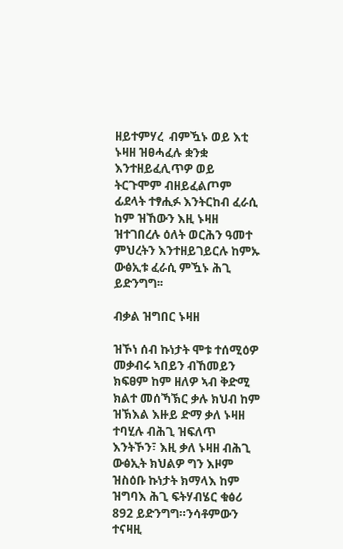ዘይተምሃረ  ብምዃኑ ወይ እቲ ኑዛዘ ዝፀሓፈሉ ቋንቋ እንተዘይፈሊጥዎ ወይ ትርጉሞም ብዘይፈልጦም ፊደላት ተፃሒፉ እንትርከብ ፈራሲ ከም ዝኸውን እዚ ኑዛዘ ዝተገበረሉ ዕለት ወርሕን ዓመተ ምህረትን እንተዘይገይርሉ ከምኡ ውፅኢቱ ፈራሲ ምዃኑ ሕጊ ይድንግግ፡፡

ብቃል ዝግበር ኑዛዘ

ዝኾነ ሰብ ኩነታት ሞቱ ተሰሚዕዎ መቃብሩ ኣበይን ብኸመይን ክፍፀም ከም ዘለዎ ኣብ ቅድሚ ክልተ መሰኻኽር ቃሉ ክህብ ከም ዝኽእል እዙይ ድማ ቃለ ኑዛዘ ተባሂሉ ብሕጊ ዝፍለጥ እንትኾን፣ እዚ ቃለ ኑዛዘ ብሕጊ ውፅኢት ክህልዎ ግን እዞም ዝስዕቡ ኩነታት ክማላእ ከም ዝግባእ ሕጊ ፍትሃብሄር ቁፅሪ 892 ይድንግግ።ንሳቶምውን ተናዛዚ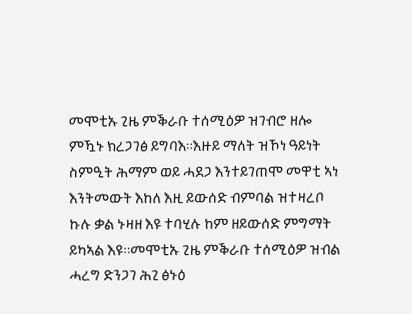መሞቲኡ ጊዜ ምቕራቡ ተሰሚዕዎ ዝገብሮ ዘሎ ምዃኑ ክረጋገፅ ይግባእ።እዙይ ማለት ዝኾነ ዓይነት ስምዒት ሕማም ወይ ሓደጋ እንተይገጠሞ መዋቲ ኣነ እንትመውት እከለ እዚ ይውሰድ ብምባል ዝተዛረቦ ኩሉ ቃል ኑዛዘ እዩ ተባሂሉ ከም ዘይውሰድ ምግማት ይካኣል እዩ።መሞቲኡ ጊዜ ምቕራቡ ተሰሚዕዎ ዝብል ሓረግ ድንጋገ ሕጊ ፅኑዕ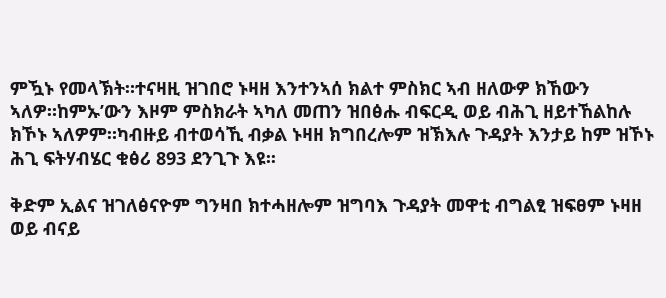ምዃኑ የመላኽት።ተናዛዚ ዝገበሮ ኑዛዘ እንተንኣሰ ክልተ ምስክር ኣብ ዘለውዎ ክኸውን ኣለዎ።ከምኡ’ውን እዞም ምስክራት ኣካለ መጠን ዝበፅሑ ብፍርዲ ወይ ብሕጊ ዘይተኸልከሉ ክኾኑ ኣለዎም።ካብዙይ ብተወሳኺ ብቃል ኑዛዘ ክግበረሎም ዝኽእሉ ጉዳያት እንታይ ከም ዝኾኑ ሕጊ ፍትሃብሄር ቁፅሪ 893 ደንጊጉ እዩ፡፡

ቅድም ኢልና ዝገለፅናዮም ግንዛበ ክተሓዘሎም ዝግባእ ጉዳያት መዋቲ ብግልፂ ዝፍፀም ኑዛዘ ወይ ብናይ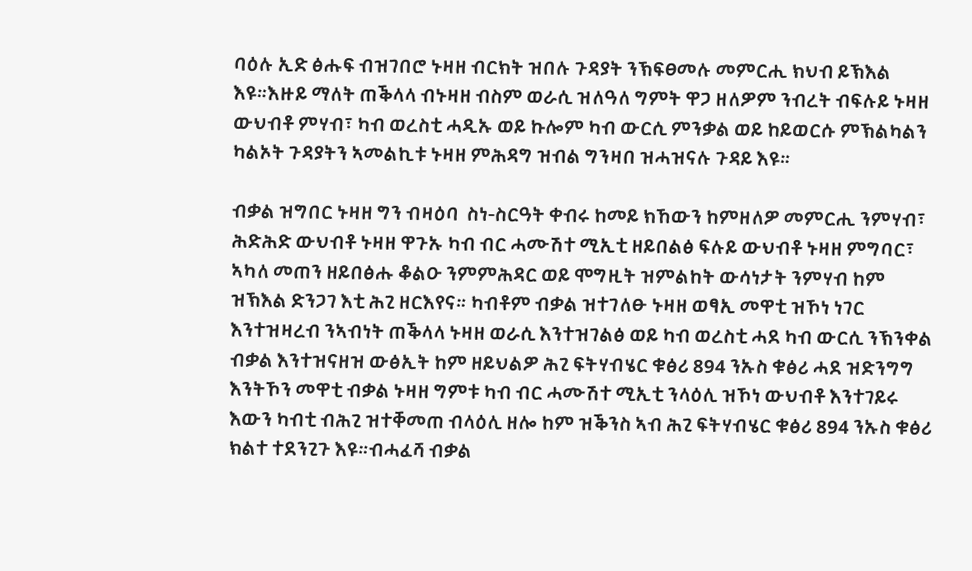ባዕሉ ኢድ ፅሑፍ ብዝገበሮ ኑዛዘ ብርክት ዝበሉ ጉዳያት ንኽፍፀመሉ መምርሒ ክህብ ይኽእል እዩ።እዙይ ማለት ጠቕላላ ብኑዛዘ ብስም ወራሲ ዝለዓለ ግምት ዋጋ ዘለዎም ንብረት ብፍሉይ ኑዛዘ ውህብቶ ምሃብ፣ ካብ ወረስቲ ሓዲኡ ወይ ኩሎም ካብ ውርሲ ምንቃል ወይ ከይወርሱ ምኽልካልን ካልኦት ጉዳያትን ኣመልኪቱ ኑዛዘ ምሕዳግ ዝብል ግንዛበ ዝሓዝናሉ ጉዳይ እዩ።

ብቃል ዝግበር ኑዛዘ ግን ብዛዕባ  ስነ-ስርዓት ቀብሩ ከመይ ክኸውን ከምዘለዎ መምርሒ ንምሃብ፣ ሕድሕድ ውህብቶ ኑዛዘ ዋጉኡ ካብ ብር ሓሙሽተ ሚኢቲ ዘይበልፅ ፍሉይ ውህብቶ ኑዛዘ ምግባር፣ ኣካለ መጠን ዘይበፅሑ ቆልዑ ንምምሕዳር ወይ ሞግዚት ዝምልከት ውሳነታት ንምሃብ ከም ዝኽእል ድንጋገ እቲ ሕጊ ዘርእየና። ካብቶም ብቃል ዝተገለፁ ኑዛዘ ወፃኢ መዋቲ ዝኾነ ነገር እንተዝዛረብ ንኣብነት ጠቕላላ ኑዛዘ ወራሲ እንተዝገልፅ ወይ ካብ ወረስቲ ሓደ ካብ ውርሲ ንኽንቀል ብቃል እንተዝናዘዝ ውፅኢት ከም ዘይህልዎ ሕጊ ፍትሃብሄር ቁፅሪ 894 ንኡስ ቁፅሪ ሓደ ዝድንግግ እንትኾን መዋቲ ብቃል ኑዛዘ ግምቱ ካብ ብር ሓሙሽተ ሚኢቲ ንላዕሊ ዝኾነ ውህብቶ እንተገይሩ እውን ካብቲ ብሕጊ ዝተቐመጠ ብላዕሊ ዘሎ ከም ዝቕንስ ኣብ ሕጊ ፍትሃብሄር ቁፅሪ 894 ንኡስ ቁፅሪ ክልተ ተደንጊጉ እዩ።ብሓፈሻ ብቃል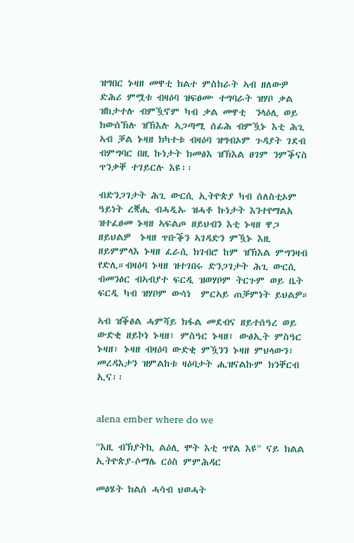ዝግበር ኑዛዘ መዋቲ ክልተ ምስክራት ኣብ ዘለውዎ ድሕሪ ምሟቱ ብዛዕባ ዝፍፀሙ ተግባራት ዝሃቦ ቃል ዝከታተሉ ብምዃኖም ካብ ቃል መዋቲ  ንላዕሊ ወይ ክውሰኽሉ ዝኽእሉ ኣጋጣሚ ሰፊሕ ብምዃኑ እቲ ሕጊ ኣብ ቓል ኑዛዘ ክካተቱ ብዛዕባ ዝግብኦም ጉዳያት ገደብ ብምግባር በዚ ኩነታት ክመፅእ ዝኽእል ፀገም ንምቕናስ ጥንቃቐ ተገይርሉ እዩ፡፡

ብድንጋገታት ሕጊ ውርሲ ኢትዮጵያ ካብ ሰለስቲኦም ዓይነት ረቛሒ ብሓዲኡ ዝሓቶ ኩነታት እንተየማልአ ዝተፈፀመ ኑዛዘ ኣፍልጦ ዘይህብን እቲ ኑዛዘ ዋጋ ዘይህልዎ  ኑዛዘ ጥቡቕን ኣገዳድን ምዃኑ እዚ  ዘይምምላእ ኑዛዘ ፈራሲ ክገብሮ ከም ዝኽእል ምግንዛብ የድሊ።ብዛዕባ ኑዛዘ ዝተገበሩ ድንጋገታት ሕጊ ውርሲ ብመንፅር ብኣብያተ ፍርዲ ዝወሃቦም ትርጉም ወይ ቤት ፍርዲ ካብ ዝሃቦም ውሳነ  ምርኣይ ጠቓምነት ይህልዎ።

ኣብ ዝቕፅል ሓምሻይ ክፋል መደብና ዘይተሰዓረ ወይ ውድቂ ዘይኮነ ኑዛዘ፣ ምስዓር ኑዛዘ፣ ውፅኢት ምስዓር ኑዛዘ፣ ኑዛዘ ብዛዕባ ውድቂ ምዃንን ኑዛዘ ምህላውን፣ መረዳእታን ዝምልከቱ ዛዕባታት ሒዝናልኩም ክንቐርብ ኢና፡፡


alena ember where do we

''እዚ ብኽያትኪ ልዕሊ ሞት እቲ ጥየል እዩ'' ናይ ክልል ኢትዮጵያ-ሶማሌ ርዕስ ምምሕዳር

መፅሄት ክልሰ ሓሳብ ህወሓት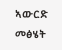ኣውርድ መፅሄት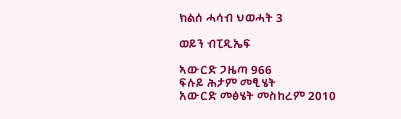ክልሰ ሓሳብ ህወሓት 3

ወይን ብፒዲኤፍ

ኣውርድ ጋዜጣ 966
ፍሉይ ሕታም መፂሄት
አውርድ መፅሄት መስከረም 2010